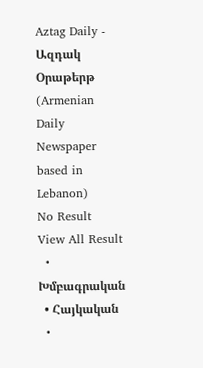Aztag Daily - Ազդակ Օրաթերթ (Armenian Daily Newspaper based in Lebanon)
No Result
View All Result
  • Խմբագրական
  • Հայկական
  •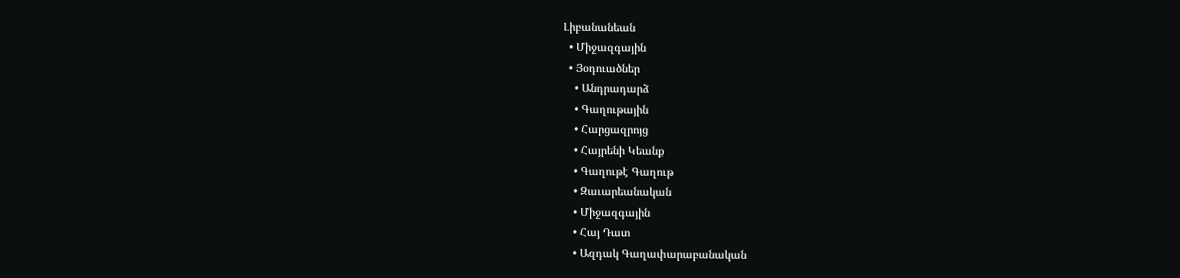Լիբանանեան
  • Միջազգային
  • Յօդուածներ
    • Անդրադարձ
    • Գաղութային
    • Հարցազրոյց
    • Հայրենի Կեանք
    • Գաղութէ Գաղութ
    • Զաւարեանական
    • Միջազգային
    • Հայ Դատ
    • Ազդակ Գաղափարաբանական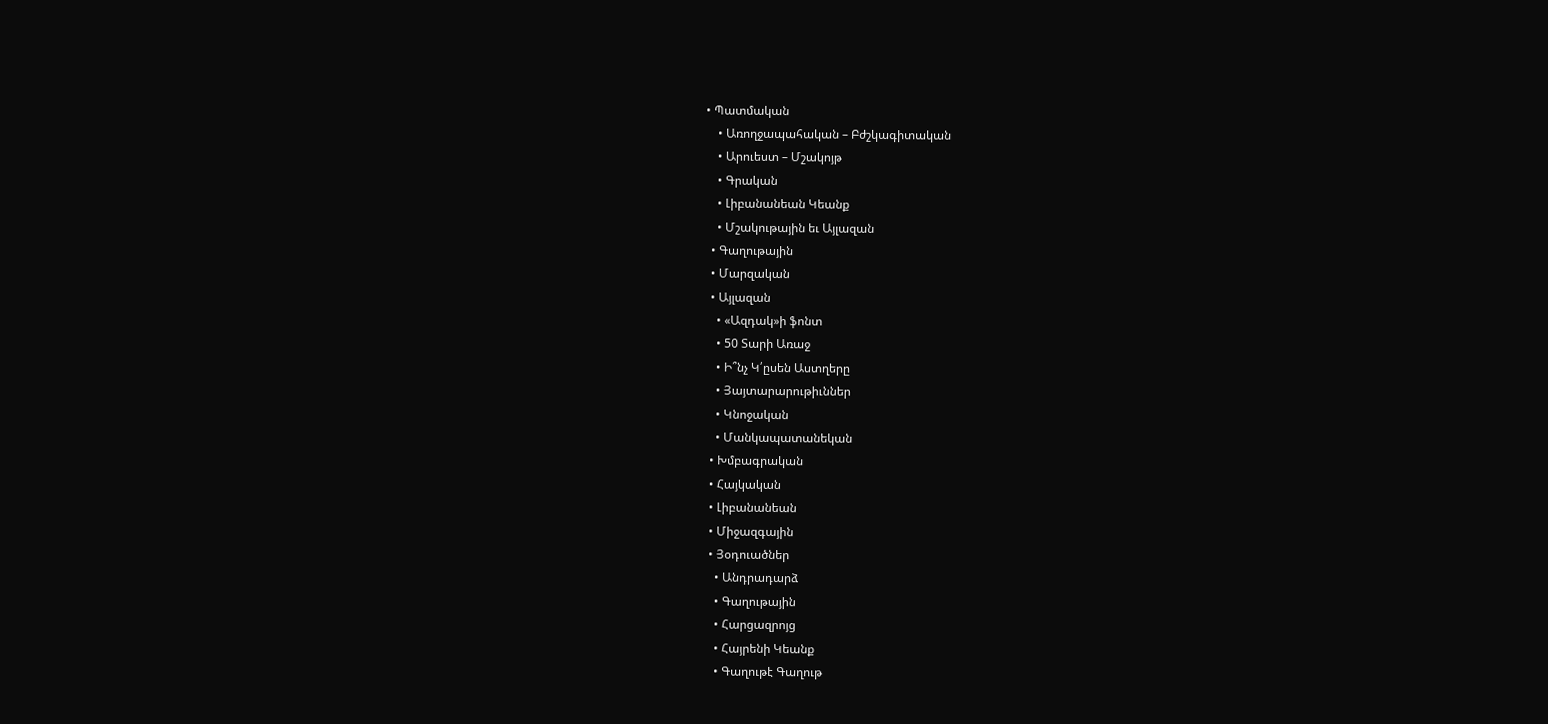• Պատմական
    • Առողջապահական – Բժշկագիտական
    • Արուեստ – Մշակոյթ
    • Գրական
    • Լիբանանեան Կեանք
    • Մշակութային եւ Այլազան
  • Գաղութային
  • Մարզական
  • Այլազան
    • «Ազդակ»ի ֆոնտ
    • 50 Տարի Առաջ
    • Ի՞նչ Կ՛ըսեն Աստղերը
    • Յայտարարութիւններ
    • Կնոջական
    • Մանկապատանեկան
  • Խմբագրական
  • Հայկական
  • Լիբանանեան
  • Միջազգային
  • Յօդուածներ
    • Անդրադարձ
    • Գաղութային
    • Հարցազրոյց
    • Հայրենի Կեանք
    • Գաղութէ Գաղութ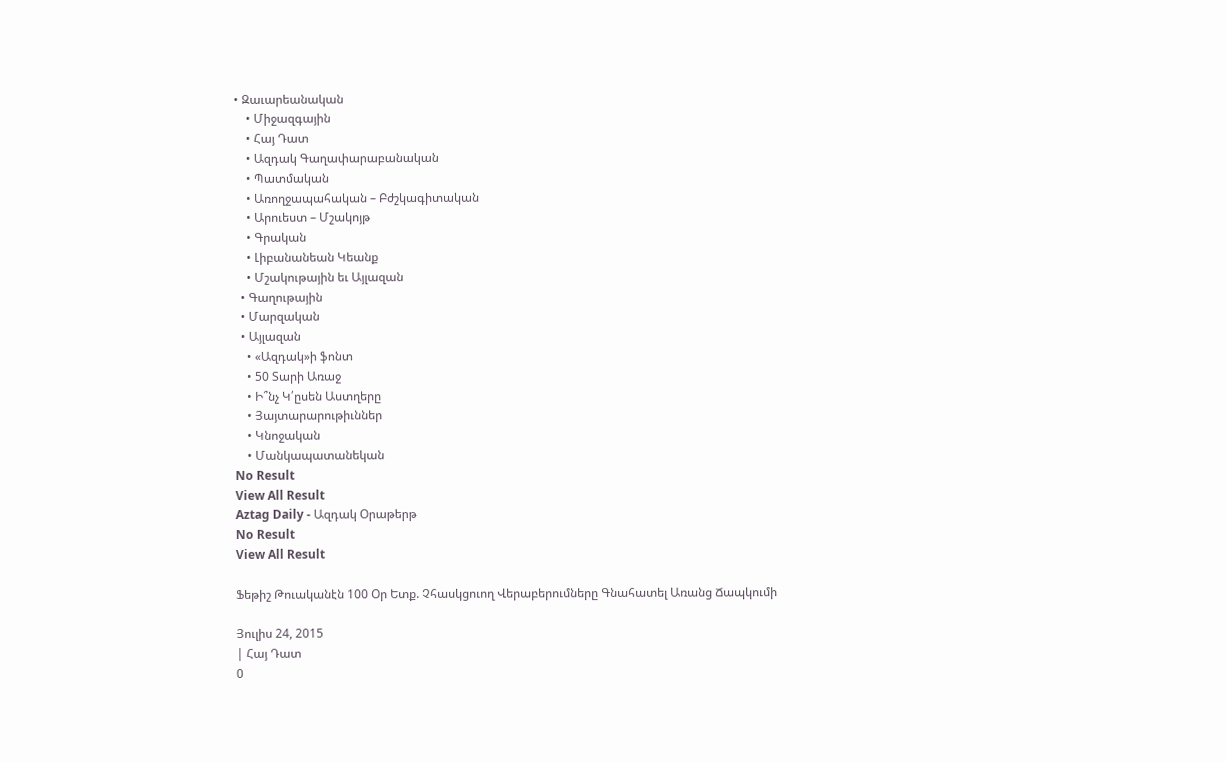• Զաւարեանական
    • Միջազգային
    • Հայ Դատ
    • Ազդակ Գաղափարաբանական
    • Պատմական
    • Առողջապահական – Բժշկագիտական
    • Արուեստ – Մշակոյթ
    • Գրական
    • Լիբանանեան Կեանք
    • Մշակութային եւ Այլազան
  • Գաղութային
  • Մարզական
  • Այլազան
    • «Ազդակ»ի ֆոնտ
    • 50 Տարի Առաջ
    • Ի՞նչ Կ՛ըսեն Աստղերը
    • Յայտարարութիւններ
    • Կնոջական
    • Մանկապատանեկան
No Result
View All Result
Aztag Daily - Ազդակ Օրաթերթ
No Result
View All Result

Ֆեթիշ Թուականէն 100 Օր Ետք. Չհասկցուող Վերաբերումները Գնահատել Առանց Ճապկումի

Յուլիս 24, 2015
| Հայ Դատ
0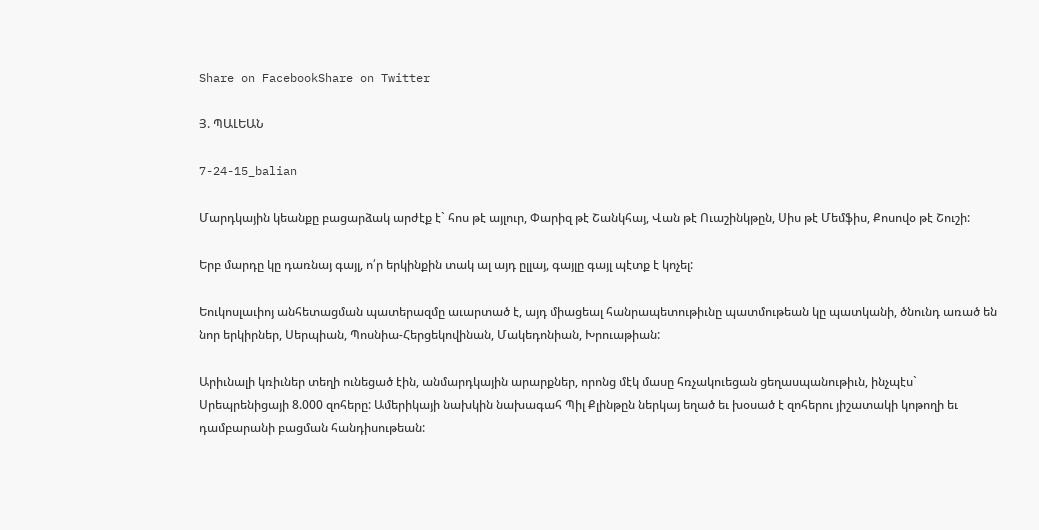Share on FacebookShare on Twitter

Յ. ՊԱԼԵԱՆ

7-24-15_balian

Մարդկային կեանքը բացարձակ արժէք է` հոս թէ այլուր, Փարիզ թէ Շանկհայ, Վան թէ Ուաշինկթըն, Սիս թէ Մեմֆիս, Քոսովօ թէ Շուշի:

Երբ մարդը կը դառնայ գայլ, ո՛ր երկինքին տակ ալ այդ ըլլայ, գայլը գայլ պէտք է կոչել:

Եուկոսլաւիոյ անհետացման պատերազմը աւարտած է, այդ միացեալ հանրապետութիւնը պատմութեան կը պատկանի, ծնունդ առած են նոր երկիրներ, Սերպիան, Պոսնիա-Հերցեկովինան, Մակեդոնիան, Խրուաթիան:

Արիւնալի կռիւներ տեղի ունեցած էին, անմարդկային արարքներ, որոնց մէկ մասը հռչակուեցան ցեղասպանութիւն, ինչպէս` Սրեպրենիցայի 8.000 զոհերը: Ամերիկայի նախկին նախագահ Պիլ Քլինթըն ներկայ եղած եւ խօսած է զոհերու յիշատակի կոթողի եւ դամբարանի բացման հանդիսութեան: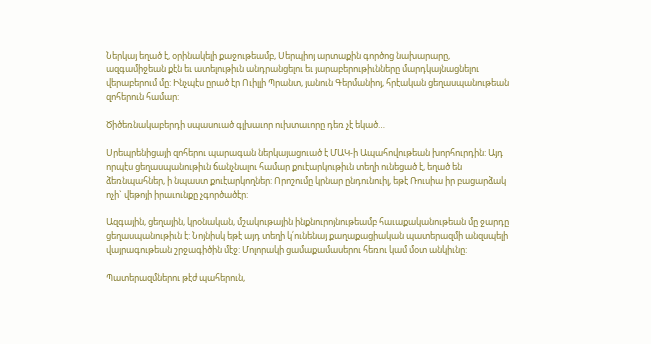Ներկայ եղած է, օրինակելի քաջութեամբ, Սերպիոյ արտաքին գործոց նախարարը, ազգամիջեան քէն եւ ատելութիւն անդրանցելու եւ յարաբերութիւնները մարդկայնացնելու վերաբերում մը: Ինչպէս ըրած էր Ուիլլի Պրանտ, յանուն Գերմանիոյ, հրէական ցեղասպանութեան զոհերուն համար:

Ծիծեռնակաբերդի սպասուած գլխաւոր ուխտաւորը դեռ չէ եկած…

Սրեպրենիցայի զոհերու պարագան ներկայացուած է ՄԱԿ-ի Ապահովութեան խորհուրդին: Այդ որպէս ցեղասպանութիւն ճանչնալու համար քուէարկութիւն տեղի ունեցած է, եղած են ձեռնպահներ, ի նպաստ քուէարկողներ: Որոշումը կրնար ընդունուիլ, եթէ Ռուսիա իր բացարձակ ոչի` վեթոյի իրաւունքը չգործածէր:

Ազգային, ցեղային, կրօնական, մշակութային ինքնուրոյնութեամբ հաւաքականութեան մը ջարդը ցեղասպանութիւն է: Նոյնիսկ եթէ այդ տեղի կ՛ունենայ քաղաքացիական պատերազմի անզսպելի վայրագութեան շրջագիծին մէջ: Մոլորակի ցամաքամասերու հեռու կամ մօտ անկիւնը:

Պատերազմներու թէժ պահերուն,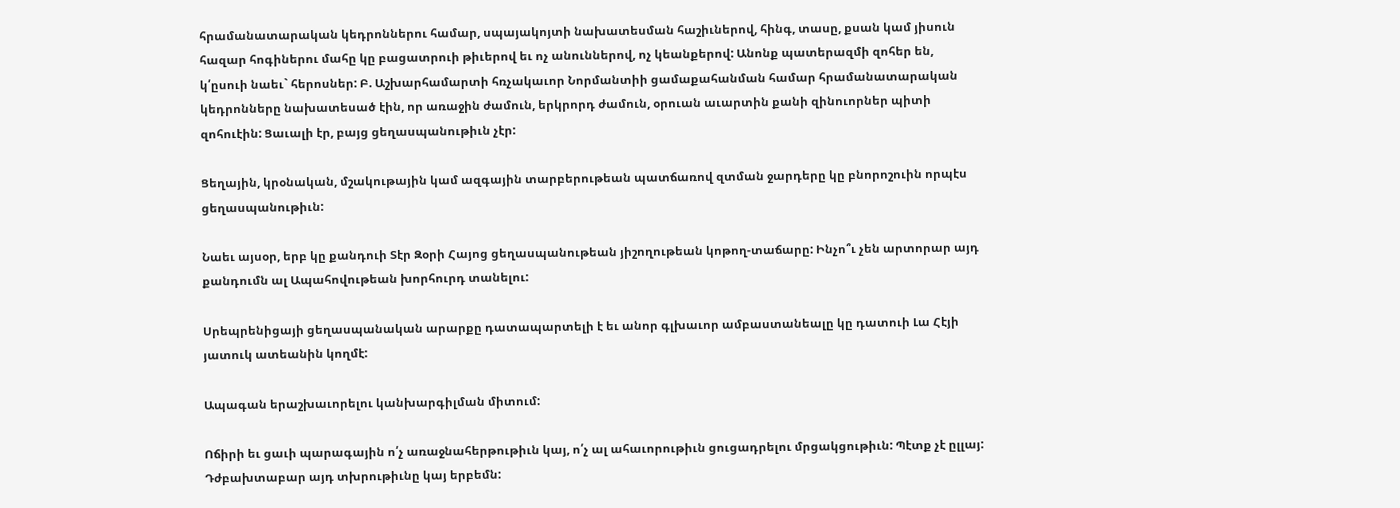հրամանատարական կեդրոններու համար, սպայակոյտի նախատեսման հաշիւներով, հինգ, տասը, քսան կամ յիսուն հազար հոգիներու մահը կը բացատրուի թիւերով եւ ոչ անուններով, ոչ կեանքերով: Անոնք պատերազմի զոհեր են, կ՛ըսուի նաեւ` հերոսներ: Բ. Աշխարհամարտի հռչակաւոր Նորմանտիի ցամաքահանման համար հրամանատարական կեդրոնները նախատեսած էին, որ առաջին ժամուն, երկրորդ ժամուն, օրուան աւարտին քանի զինուորներ պիտի զոհուէին: Ցաւալի էր, բայց ցեղասպանութիւն չէր:

Ցեղային, կրօնական, մշակութային կամ ազգային տարբերութեան պատճառով զտման ջարդերը կը բնորոշուին որպէս ցեղասպանութիւն:

Նաեւ այսօր, երբ կը քանդուի Տէր Զօրի Հայոց ցեղասպանութեան յիշողութեան կոթող-տաճարը: Ինչո՞ւ չեն արտորար այդ քանդումն ալ Ապահովութեան խորհուրդ տանելու:

Սրեպրենիցայի ցեղասպանական արարքը դատապարտելի է եւ անոր գլխաւոր ամբաստանեալը կը դատուի Լա Հէյի յատուկ ատեանին կողմէ:

Ապագան երաշխաւորելու կանխարգիլման միտում:

Ոճիրի եւ ցաւի պարագային ո՛չ առաջնահերթութիւն կայ, ո՛չ ալ ահաւորութիւն ցուցադրելու մրցակցութիւն: Պէտք չէ ըլլայ: Դժբախտաբար այդ տխրութիւնը կայ երբեմն: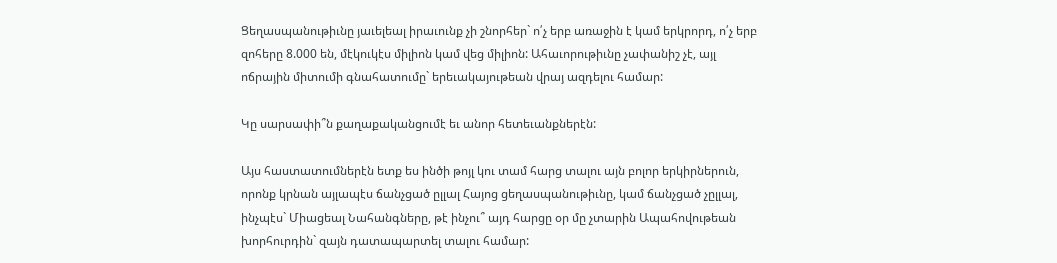Ցեղասպանութիւնը յաւելեալ իրաւունք չի շնորհեր` ո՛չ երբ առաջին է կամ երկրորդ, ո՛չ երբ զոհերը 8.000 են, մէկուկէս միլիոն կամ վեց միլիոն: Ահաւորութիւնը չափանիշ չէ, այլ ոճրային միտումի գնահատումը` երեւակայութեան վրայ ազդելու համար:

Կը սարսափի՞ն քաղաքականցումէ եւ անոր հետեւանքներէն:

Այս հաստատումներէն ետք ես ինծի թոյլ կու տամ հարց տալու այն բոլոր երկիրներուն, որոնք կրնան այլապէս ճանչցած ըլլալ Հայոց ցեղասպանութիւնը, կամ ճանչցած չըլլալ, ինչպէս` Միացեալ Նահանգները, թէ ինչու՞ այդ հարցը օր մը չտարին Ապահովութեան խորհուրդին` զայն դատապարտել տալու համար: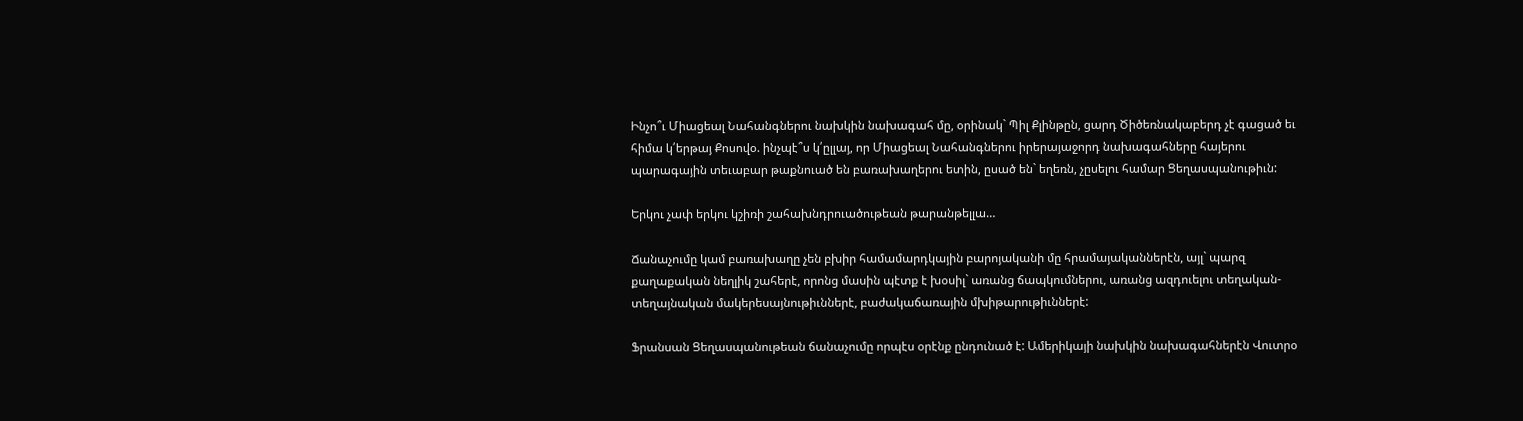Ինչո՞ւ Միացեալ Նահանգներու նախկին նախագահ մը, օրինակ` Պիլ Քլինթըն, ցարդ Ծիծեռնակաբերդ չէ գացած եւ հիմա կ՛երթայ Քոսովօ. ինչպէ՞ս կ՛ըլլայ, որ Միացեալ Նահանգներու իրերայաջորդ նախագահները հայերու պարագային տեւաբար թաքնուած են բառախաղերու ետին, ըսած են` եղեռն, չըսելու համար Ցեղասպանութիւն:

Երկու չափ երկու կշիռի շահախնդրուածութեան թարանթելլա…

Ճանաչումը կամ բառախաղը չեն բխիր համամարդկային բարոյականի մը հրամայականներէն, այլ` պարզ քաղաքական նեղլիկ շահերէ, որոնց մասին պէտք է խօսիլ` առանց ճապկումներու, առանց ազդուելու տեղական-տեղայնական մակերեսայնութիւններէ, բաժակաճառային մխիթարութիւններէ:

Ֆրանսան Ցեղասպանութեան ճանաչումը որպէս օրէնք ընդունած է: Ամերիկայի նախկին նախագահներէն Վուտրօ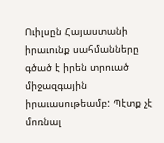Ուիլսըն Հայաստանի իրաւունք սահմանները գծած է իրեն տրուած միջազգային իրաւասութեամբ: Պէտք չէ մոռնալ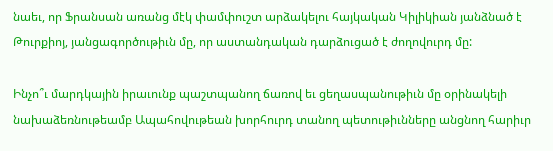նաեւ, որ Ֆրանսան առանց մէկ փամփուշտ արձակելու հայկական Կիլիկիան յանձնած է Թուրքիոյ, յանցագործութիւն մը, որ աստանդական դարձուցած է ժողովուրդ մը:

Ինչո՞ւ մարդկային իրաւունք պաշտպանող ճառով եւ ցեղասպանութիւն մը օրինակելի նախաձեռնութեամբ Ապահովութեան խորհուրդ տանող պետութիւնները անցնող հարիւր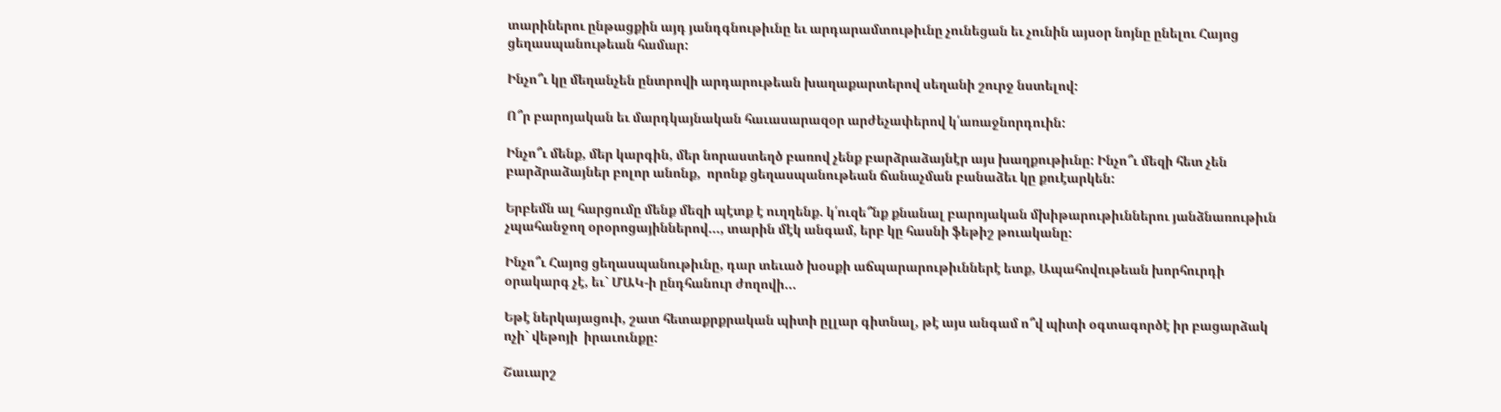տարիներու ընթացքին այդ յանդգնութիւնը եւ արդարամտութիւնը չունեցան եւ չունին այսօր նոյնը ընելու Հայոց ցեղասպանութեան համար:

Ինչո՞ւ կը մեղանչեն ընտրովի արդարութեան խաղաքարտերով սեղանի շուրջ նստելով:

Ո՞ր բարոյական եւ մարդկայնական հաւասարազօր արժեչափերով կ՛առաջնորդուին:

Ինչո՞ւ մենք, մեր կարգին, մեր նորաստեղծ բառով չենք բարձրաձայնէր այս խաղքութիւնը: Ինչո՞ւ մեզի հետ չեն բարձրաձայներ բոլոր անոնք,  որոնք ցեղասպանութեան ճանաչման բանաձեւ կը քուէարկեն:

Երբեմն ալ հարցումը մենք մեզի պէտք է ուղղենք. կ՛ուզե՞նք քնանալ բարոյական մխիթարութիւններու յանձնառութիւն չպահանջող օրօրոցայիններով…, տարին մէկ անգամ, երբ կը հասնի ֆեթիշ թուականը:

Ինչո՞ւ Հայոց ցեղասպանութիւնը, դար տեւած խօսքի աճպարարութիւններէ ետք, Ապահովութեան խորհուրդի օրակարգ չէ, եւ` ՄԱԿ-ի ընդհանուր ժողովի…

Եթէ ներկայացուի, շատ հետաքրքրական պիտի ըլլար գիտնալ, թէ այս անգամ ո՞վ պիտի օգտագործէ իր բացարձակ ոչի` վեթոյի  իրաւունքը:

Շաւարշ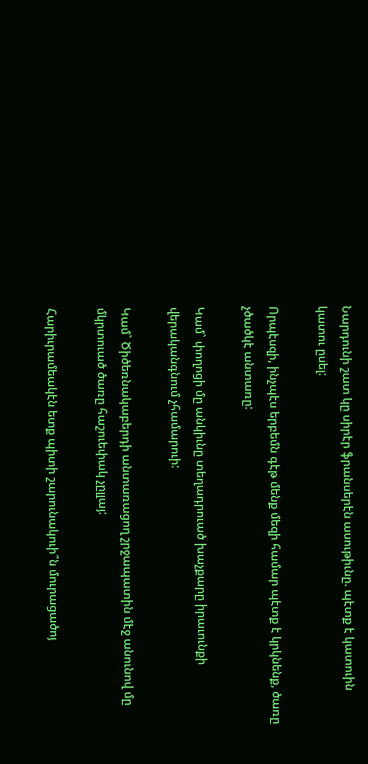Նարդունի շատ կը սիրէր ֆրանսերէն ասութիւնը. պէտք է կատուին կատու ըսել:

Որպէսզի, ինչպէս երբեմն գէթ մենք մեզի համար պէտք է կրկնենք, ծառը չծածկէ անտառը:

Կամ` փողոցի մը անկիւնը տեղադրուած խաչքարը իրաւունքի վերականգնում չհամարուի:

Կամ` Ծիծեռնակաբերդի անտառացող շրջապատին մէջ անունով մը մկրտուած ծառը հաշուեփակ չըլլայ:

Հարիւրամեակէն ետք պիտի շարունակուի՞ն մուրացածոյ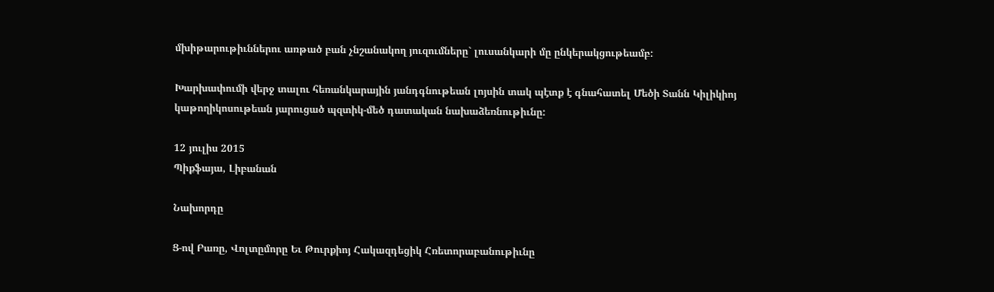մխիթարութիւններու առթած բան չնշանակող յուզումները` լուսանկարի մը ընկերակցութեամբ:

Խարխափումի վերջ տալու հեռանկարային յանդգնութեան լոյսին տակ պէտք է գնահատել Մեծի Տանն Կիլիկիոյ կաթողիկոսութեան յարուցած պզտիկ-մեծ դատական նախաձեռնութիւնը:

12 յուլիս 2015
Պիքֆայա, Լիբանան

Նախորդը

Ց-ով Բառը, Վոլտըմորը Եւ Թուրքիոյ Հակազդեցիկ Հռետորաբանութիւնը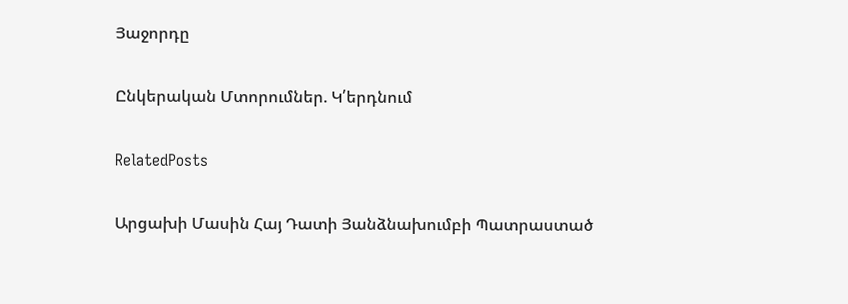Յաջորդը

Ընկերական Մտորումներ. Կ՛երդնում

RelatedPosts

Արցախի Մասին Հայ Դատի Յանձնախումբի Պատրաստած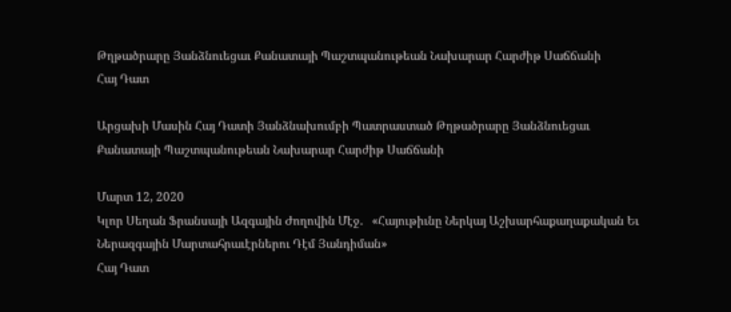Թղթածրարը Յանձնուեցաւ Քանատայի Պաշտպանութեան Նախարար Հարժիթ Սաճճանի
Հայ Դատ

Արցախի Մասին Հայ Դատի Յանձնախումբի Պատրաստած Թղթածրարը Յանձնուեցաւ Քանատայի Պաշտպանութեան Նախարար Հարժիթ Սաճճանի

Մարտ 12, 2020
Կլոր Սեղան Ֆրանսայի Ազգային Ժողովին Մէջ.   «Հայութիւնը Ներկայ Աշխարհաքաղաքական Եւ Ներազգային Մարտահրաւէրներու Դէմ Յանդիման»
Հայ Դատ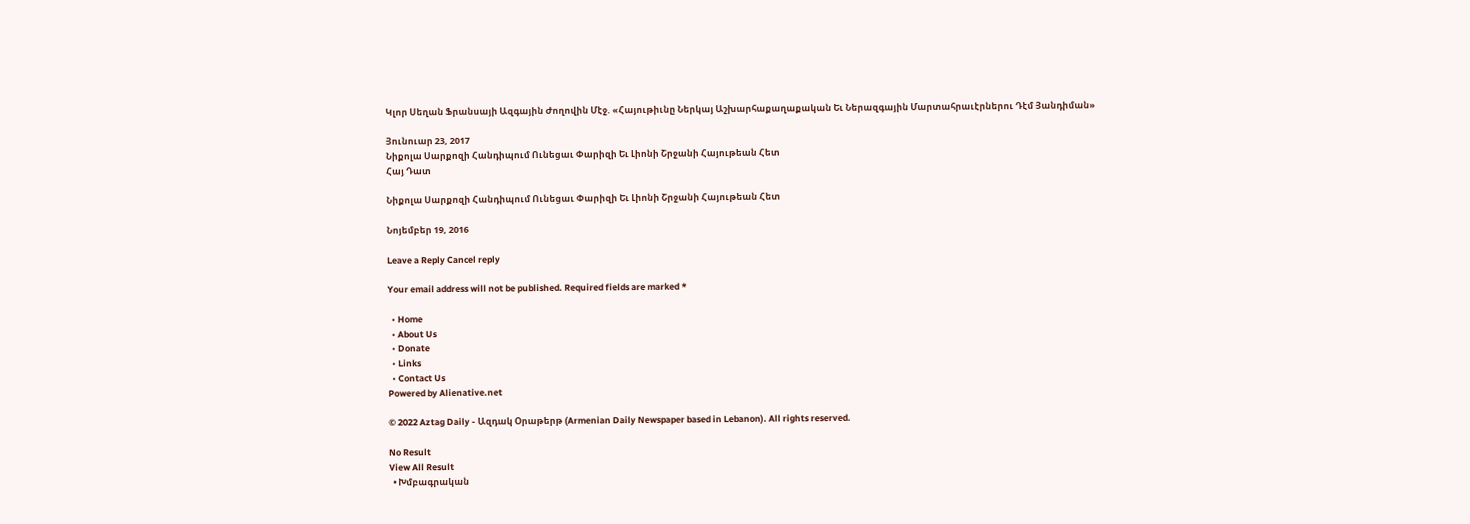Կլոր Սեղան Ֆրանսայի Ազգային Ժողովին Մէջ. «Հայութիւնը Ներկայ Աշխարհաքաղաքական Եւ Ներազգային Մարտահրաւէրներու Դէմ Յանդիման»

Յունուար 23, 2017
Նիքոլա Սարքոզի Հանդիպում Ունեցաւ Փարիզի Եւ Լիոնի Շրջանի Հայութեան Հետ
Հայ Դատ

Նիքոլա Սարքոզի Հանդիպում Ունեցաւ Փարիզի Եւ Լիոնի Շրջանի Հայութեան Հետ

Նոյեմբեր 19, 2016

Leave a Reply Cancel reply

Your email address will not be published. Required fields are marked *

  • Home
  • About Us
  • Donate
  • Links
  • Contact Us
Powered by Alienative.net

© 2022 Aztag Daily - Ազդակ Օրաթերթ (Armenian Daily Newspaper based in Lebanon). All rights reserved.

No Result
View All Result
  • Խմբագրական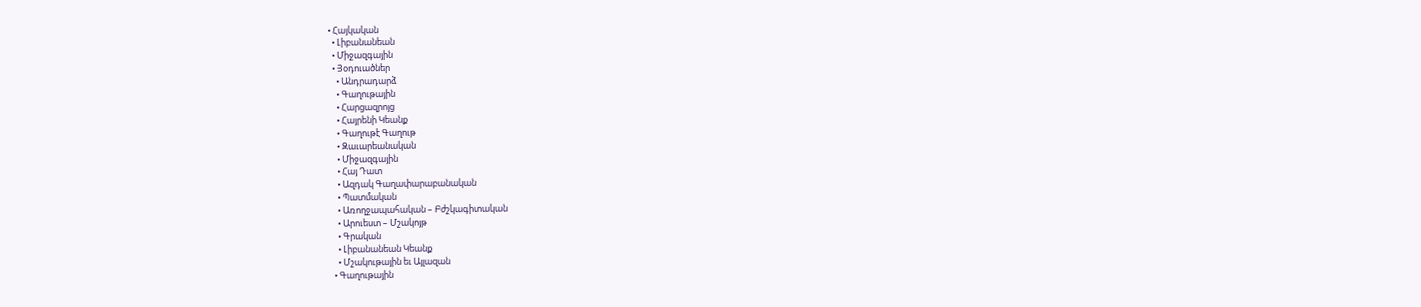• Հայկական
  • Լիբանանեան
  • Միջազգային
  • Յօդուածներ
    • Անդրադարձ
    • Գաղութային
    • Հարցազրոյց
    • Հայրենի Կեանք
    • Գաղութէ Գաղութ
    • Զաւարեանական
    • Միջազգային
    • Հայ Դատ
    • Ազդակ Գաղափարաբանական
    • Պատմական
    • Առողջապահական – Բժշկագիտական
    • Արուեստ – Մշակոյթ
    • Գրական
    • Լիբանանեան Կեանք
    • Մշակութային եւ Այլազան
  • Գաղութային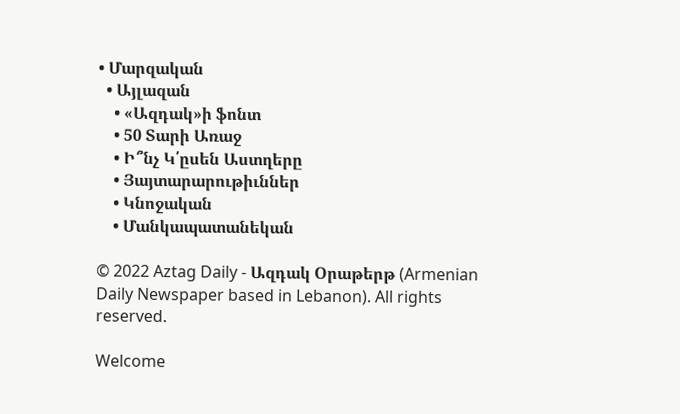• Մարզական
  • Այլազան
    • «Ազդակ»ի ֆոնտ
    • 50 Տարի Առաջ
    • Ի՞նչ Կ՛ըսեն Աստղերը
    • Յայտարարութիւններ
    • Կնոջական
    • Մանկապատանեկան

© 2022 Aztag Daily - Ազդակ Օրաթերթ (Armenian Daily Newspaper based in Lebanon). All rights reserved.

Welcome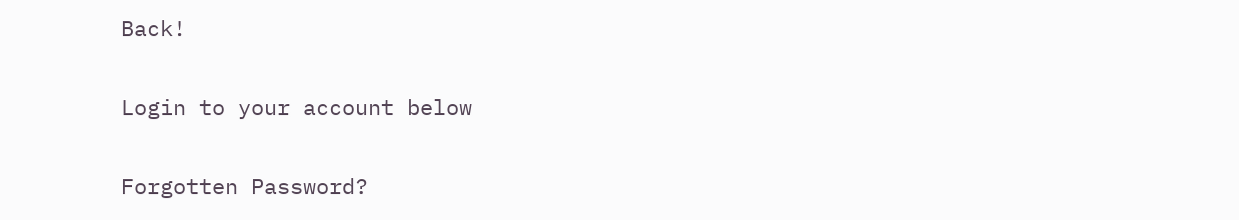Back!

Login to your account below

Forgotten Password?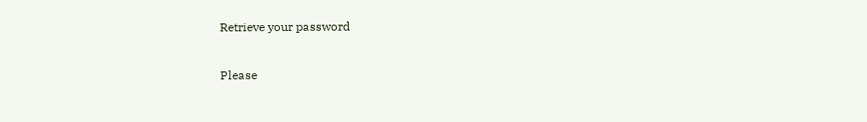Retrieve your password

Please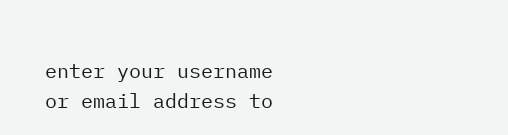enter your username or email address to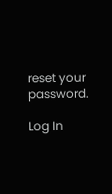reset your password.

Log In